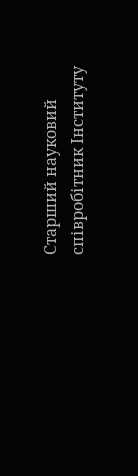Старший науковий співробітник Інституту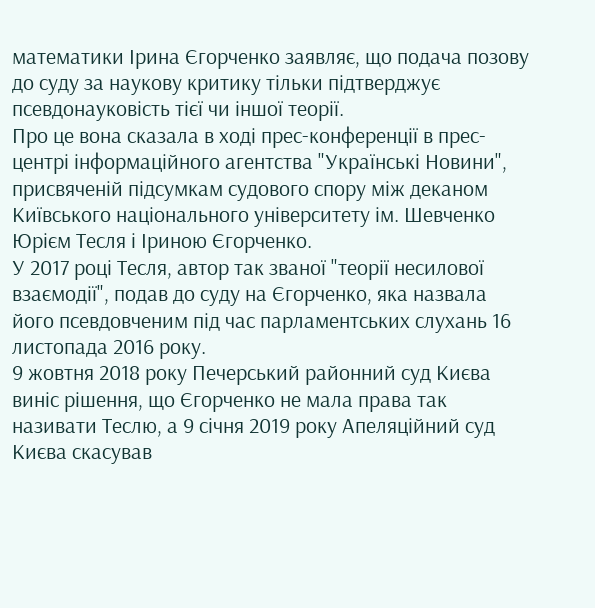математики Ірина Єгорченко заявляє, що подача позову до суду за наукову критику тільки підтверджує псевдонауковість тієї чи іншої теорії.
Про це вона сказала в ході прес-конференції в прес-центрі інформаційного агентства "Українські Новини", присвяченій підсумкам судового спору між деканом Київського національного університету ім. Шевченко Юрієм Тесля і Іриною Єгорченко.
У 2017 році Тесля, автор так званої "теорії несилової взаємодії", подав до суду на Єгорченко, яка назвала його псевдовченим під час парламентських слухань 16 листопада 2016 року.
9 жовтня 2018 року Печерський районний суд Києва виніс рішення, що Єгорченко не мала права так називати Теслю, а 9 січня 2019 року Апеляційний суд Києва скасував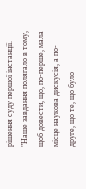рішення суду першої інстанції.
"Наше завдання полягало в тому, щоб довести, що, по-перше, мала місце наукова дискусія, а по-друге, що те, що було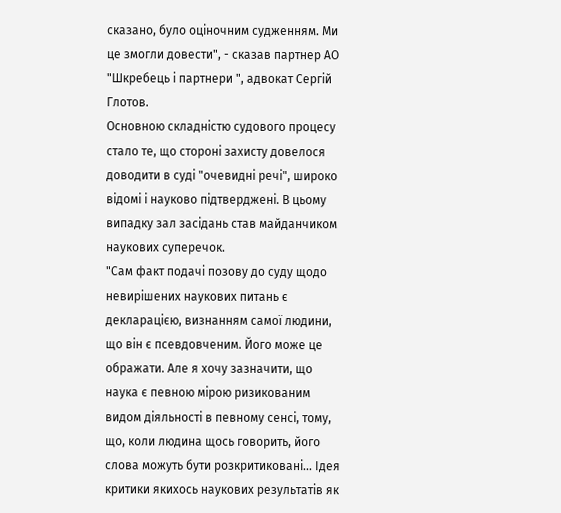сказано, було оціночним судженням. Ми це змогли довести", - сказав партнер АО "Шкребець і партнери ", адвокат Сергій Глотов.
Основною складністю судового процесу стало те, що стороні захисту довелося доводити в суді "очевидні речі", широко відомі і науково підтверджені. В цьому випадку зал засідань став майданчиком наукових суперечок.
"Сам факт подачі позову до суду щодо невирішених наукових питань є декларацією, визнанням самої людини, що він є псевдовченим. Його може це ображати. Але я хочу зазначити, що наука є певною мірою ризикованим видом діяльності в певному сенсі, тому, що, коли людина щось говорить, його слова можуть бути розкритиковані... Ідея критики якихось наукових результатів як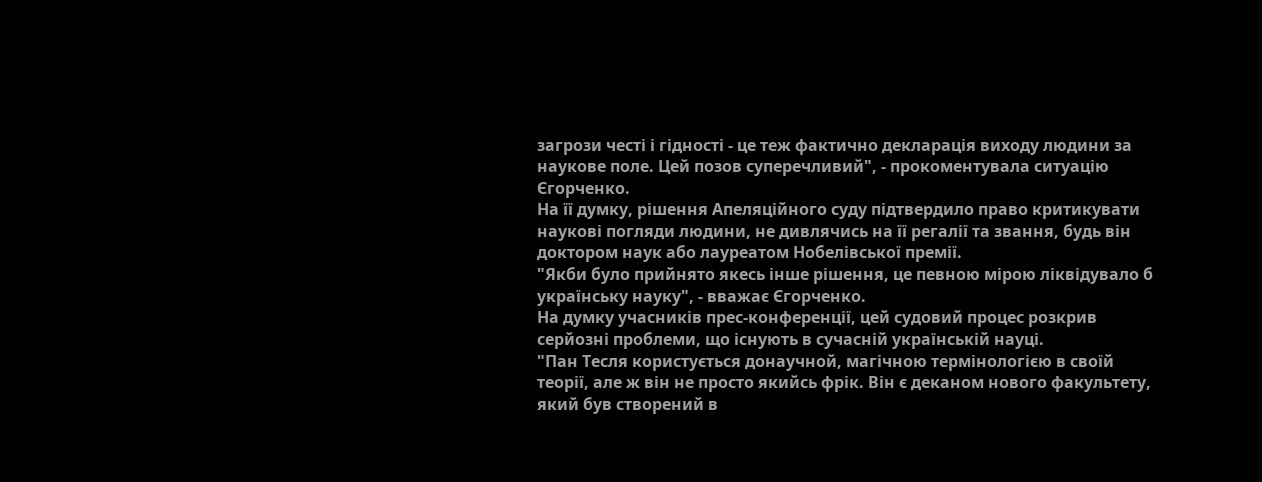загрози честі і гідності - це теж фактично декларація виходу людини за наукове поле. Цей позов суперечливий", - прокоментувала ситуацію Єгорченко.
На її думку, рішення Апеляційного суду підтвердило право критикувати наукові погляди людини, не дивлячись на її регалії та звання, будь він доктором наук або лауреатом Нобелівської премії.
"Якби було прийнято якесь інше рішення, це певною мірою ліквідувало б українську науку", - вважає Єгорченко.
На думку учасників прес-конференції, цей судовий процес розкрив серйозні проблеми, що існують в сучасній українській науці.
"Пан Тесля користується донаучной, магічною термінологією в своїй теорії, але ж він не просто якийсь фрік. Він є деканом нового факультету, який був створений в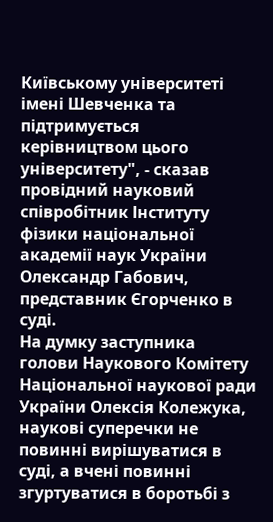Київському університеті імені Шевченка та підтримується керівництвом цього університету", - сказав провідний науковий співробітник Інституту фізики національної академії наук України Олександр Габович, представник Єгорченко в суді.
На думку заступника голови Наукового Комітету Національної наукової ради України Олексія Колежука, наукові суперечки не повинні вирішуватися в суді, а вчені повинні згуртуватися в боротьбі з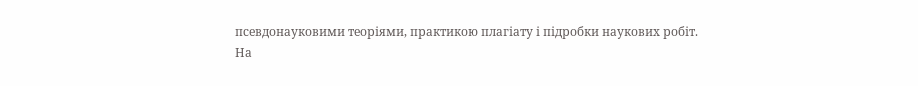псевдонауковими теоріями, практикою плагіату і підробки наукових робіт.
На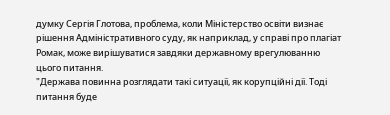думку Сергія Глотова, проблема, коли Міністерство освіти визнає рішення Адміністративного суду, як наприклад, у справі про плагіат Ромак, може вирішуватися завдяки державному врегулюванню цього питання.
"Держава повинна розглядати такі ситуації, як корупційні дії. Тоді питання буде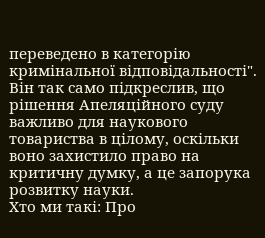переведено в категорію кримінальної відповідальності".
Він так само підкреслив, що рішення Апеляційного суду важливо для наукового товариства в цілому, оскільки воно захистило право на критичну думку, а це запорука розвитку науки.
Хто ми такі: Про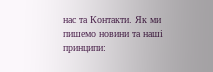нас та Контакти. Як ми пишемо новини та наші принципи: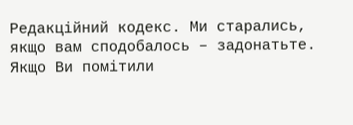Редакційний кодекс. Ми старались, якщо вам сподобалось – задонатьте.
Якщо Ви помітили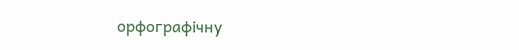орфографічну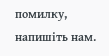помилку, напишіть нам.